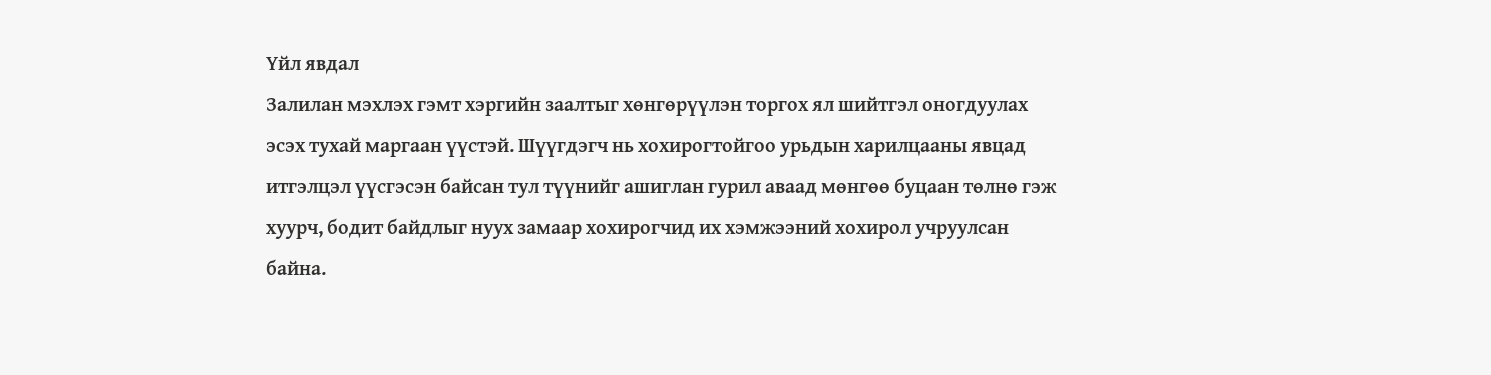Үйл явдал
Залилан мэхлэх гэмт хэргийн заалтыг хөнгөрүүлэн торгох ял шийтгэл оногдуулах эсэх тухай маргаан үүстэй. Шүүгдэгч нь хохирогтойгоо урьдын харилцааны явцад итгэлцэл үүсгэсэн байсан тул түүнийг ашиглан гурил аваад мөнгөө буцаан төлнө гэж хуурч, бодит байдлыг нуух замаар хохирогчид их хэмжээний хохирол учруулсан байна.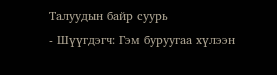Талуудын байр суурь
- Шүүгдэгч: Гэм буруугаа хүлээн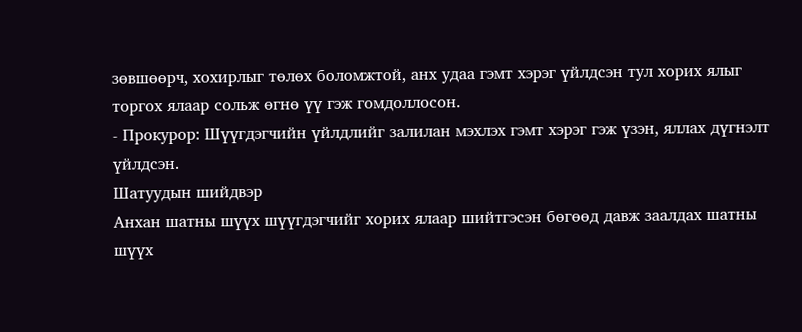зөвшөөрч, хохирлыг төлөх боломжтой, анх удаа гэмт хэрэг үйлдсэн тул хорих ялыг торгох ялаар сольж өгнө үү гэж гомдоллосон.
- Прокурор: Шүүгдэгчийн үйлдлийг залилан мэхлэх гэмт хэрэг гэж үзэн, яллах дүгнэлт үйлдсэн.
Шатуудын шийдвэр
Анхан шатны шүүх шүүгдэгчийг хорих ялаар шийтгэсэн бөгөөд давж заалдах шатны шүүх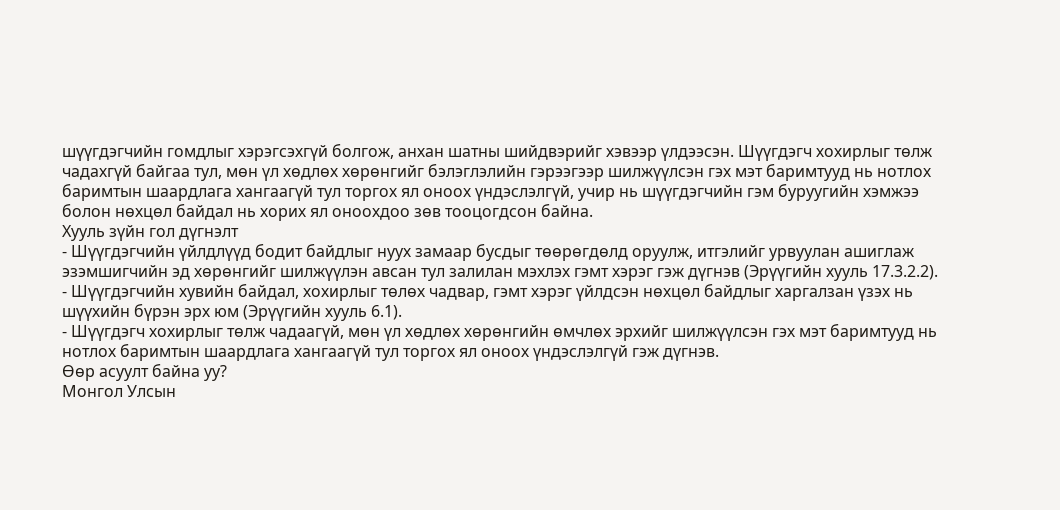шүүгдэгчийн гомдлыг хэрэгсэхгүй болгож, анхан шатны шийдвэрийг хэвээр үлдээсэн. Шүүгдэгч хохирлыг төлж чадахгүй байгаа тул, мөн үл хөдлөх хөрөнгийг бэлэглэлийн гэрээгээр шилжүүлсэн гэх мэт баримтууд нь нотлох баримтын шаардлага хангаагүй тул торгох ял оноох үндэслэлгүй, учир нь шүүгдэгчийн гэм буруугийн хэмжээ болон нөхцөл байдал нь хорих ял оноохдоо зөв тооцогдсон байна.
Хууль зүйн гол дүгнэлт
- Шүүгдэгчийн үйлдлүүд бодит байдлыг нуух замаар бусдыг төөрөгдөлд оруулж, итгэлийг урвуулан ашиглаж эзэмшигчийн эд хөрөнгийг шилжүүлэн авсан тул залилан мэхлэх гэмт хэрэг гэж дүгнэв (Эрүүгийн хууль 17.3.2.2).
- Шүүгдэгчийн хувийн байдал, хохирлыг төлөх чадвар, гэмт хэрэг үйлдсэн нөхцөл байдлыг харгалзан үзэх нь шүүхийн бүрэн эрх юм (Эрүүгийн хууль 6.1).
- Шүүгдэгч хохирлыг төлж чадаагүй, мөн үл хөдлөх хөрөнгийн өмчлөх эрхийг шилжүүлсэн гэх мэт баримтууд нь нотлох баримтын шаардлага хангаагүй тул торгох ял оноох үндэслэлгүй гэж дүгнэв.
Өөр асуулт байна уу?
Монгол Улсын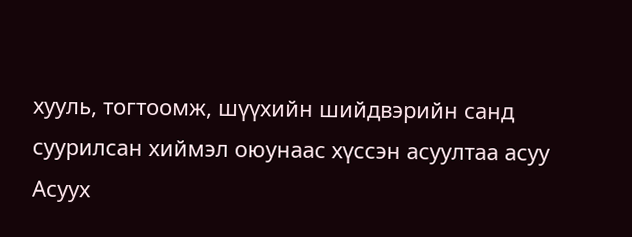хууль, тогтоомж, шүүхийн шийдвэрийн санд суурилсан хиймэл оюунаас хүссэн асуултаа асуу
Асуух